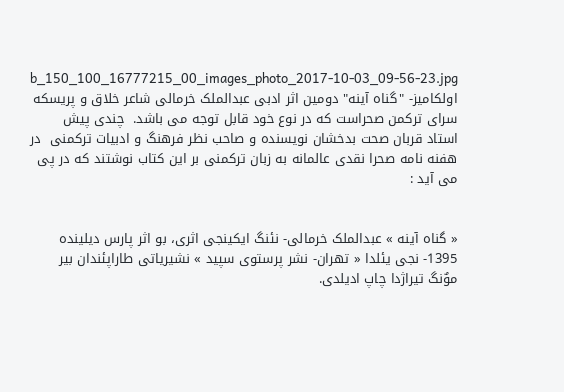b_150_100_16777215_00_images_photo_2017-10-03_09-56-23.jpg اولکامیز- "گناه آینه" دومین اثر ادبی عبدالملک خرمالی شاعر خلاق و پریسکه سرای ترکمن صحراست که در نوع خود قابل توجه می باشد.  چندی پیش استاد قربان صحت بدخشان نویسنده و صاحب نظر فرهنگ و ادبیات ترکمنی  در هفنه نامه صحرا نقدی عالمانه به زبان ترکمنی بر این کتاب نوشتند که در پی می آید :


« گناه آینه » عبدالملک خرمالی- نئنگ ایکینجی اثری، بو اثر پارس دیلینده 1395- نجی یئلدا « تهران- نشر پرستوی سپید » نشیریاتی طاراپئندان بیر موٌنگ تیراژدا چاپ ادیلدی.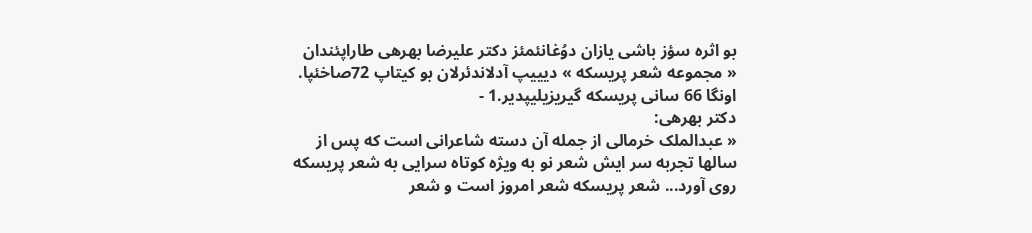بو اثره سؤز باشی یازان دوُغانئمئز دکتر علیرضا بهرهی طاراپئندان « مجموعه شعر پریسکه » دیییپ آدلاندئرلان بو کیتاپ 72صاخئپا. اونگا 66 سانی پریسکه گیریزیلیپدیر.1 -
دکتر بهرهی:
« عبدالملک خرمالی از جمله آن دسته شاعرانی است که پس از سالها تجربه سر ایش شعر نو به ویژه کوتاه سرایی به شعر پریسکه روی آورد... شعر پریسکه شعر امروز است و شعر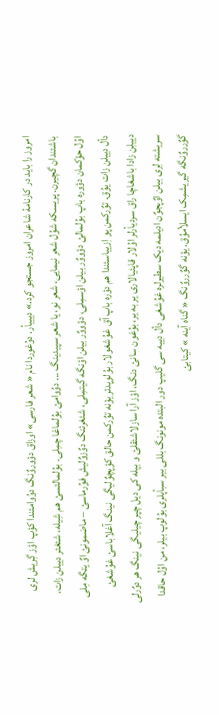امروز را باید در کارنامۀ شاعران امروز جستجو کرد.» دیییأر. دوُغوردا نام « شعر فارسی» اوزاق دؤوروٌنگ دوُوامئندا کؤپ اؤز گِریش لری باشئندان گچیرن. پریسکه شوُل شعر نیمایی، شعر نو، یا شعر سپیدینگ ... دوُوامئ بوُلماغا چمِلی. بوُلمالئسئ هم شِیله، شئغئر دییلن زات، اوُل حؤکمان دؤوره باپ بوُلمالئ دؤووٌر بیلن اؤسمِلی، دؤووٌر بیلن اؤنگه گیتمِلی، شئغرئنگ دوٌزوٌلیش فوُرماسئ – ماضمونئ اوٌ یتگه مِلی دأل دییلن زات یوُق. توٌرکمن پو اِزییاسئندا هم دؤره باپ آق غوُشغولار بوُلوپدئر یؤنه توٌرکمن حالق کؤپچوٌلیگی نینگ آغلاباسئ غوُشغئ دییلِن زادا باشغاچا راق سردیأرلر اوُلار قاپئیالاری یر به یر، بوُغون سانئ دنگ، اؤز آرا سازلاشئقلئ و بیِله کی دیل چپر چیلیگی نینگ هر دوٌرلی سریشته لِری بیلن اوٌپجوٌن ادیلمه دیک سطیرلره غوُشغی دأل دییه سی گلیپ دور البتده مونونگ بللی بیر سبأپلری بوُلوپ بیلر، من اوُل حاقدا گوٌرروٌنگه گیریشمِک ایسلأموُق. یؤنه گوٌرروٌنگ « گناه آینه » کیتابئ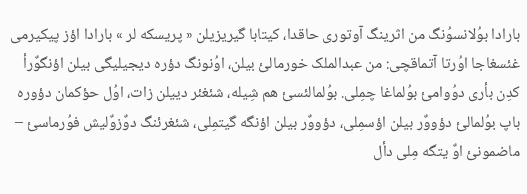بارادا بوُلانسوُنگ من اثرینگ آوتوری حاقدا، کیتابا گیریزیلن « پریسکه لر » بارادا اؤز پیکیرمی غئسغاجا اوُرتا آتماقچی: من عبدالملک خورمالئ بیلن، اوُنونگ دؤره دیجیلیگی بیلن اؤنگوٌرأ کدِن بأری دوُوامئ بوُلماغا چمِلی. بوُلمالئسئ هم شِیله، شئغئر دییلن زات، اوُل حؤکمان دؤوره باپ بوُلمالئ دؤووٌر بیلن اؤسمِلی، دؤووٌر بیلن اؤنگه گیتمِلی، شئغرئنگ دوٌزوٌلیش فوُرماسئ – ماضمونئ اوٌ یتگه مِلی دأل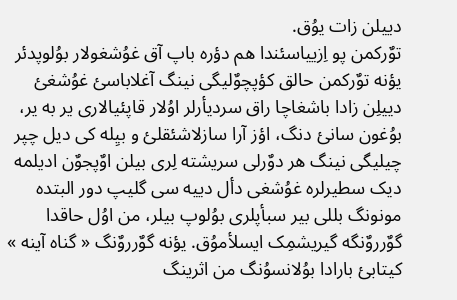دییلن زات یوُق.
توٌرکمن پو اِزییاسئندا هم دؤره باپ آق غوُشغولار بوُلوپدئر یؤنه توٌرکمن حالق کؤپچوٌلیگی نینگ آغلاباسئ غوُشغئ دییلِن زادا باشغاچا راق سردیأرلر اوُلار قاپئیالاری یر به یر، بوُغون سانئ دنگ، اؤز آرا سازلاشئقلئ و بیِله کی دیل چپر چیلیگی نینگ هر دوٌرلی سریشته لِری بیلن اوٌپجوٌن ادیلمه دیک سطیرلره غوُشغی دأل دییه سی گلیپ دور البتده مونونگ بللی بیر سبأپلری بوُلوپ بیلر، من اوُل حاقدا گوٌرروٌنگه گیریشمِک ایسلأموُق. یؤنه گوٌرروٌنگ « گناه آینه » کیتابئ بارادا بوُلانسوُنگ من اثرینگ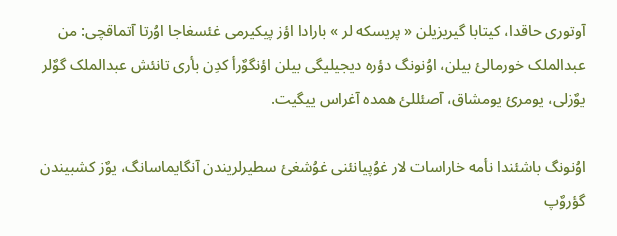آوتوری حاقدا، کیتابا گیریزیلن « پریسکه لر » بارادا اؤز پیکیرمی غئسغاجا اوُرتا آتماقچی: من عبدالملک خورمالئ بیلن، اوُنونگ دؤره دیجیلیگی بیلن اؤنگوٌرأ کدِن بأری تانئش عبدالملک گوٌلر یوٌزلی، یومرئ یومشاق، آصئللئ همده آغراس ییگیت.

اوُنونگ باشئندا نأمه خاراسات لار غوُپیانئنی غوُشغئ سطیرلریندن آنگایماسانگ، یوٌز کشبیندن گؤروٌپ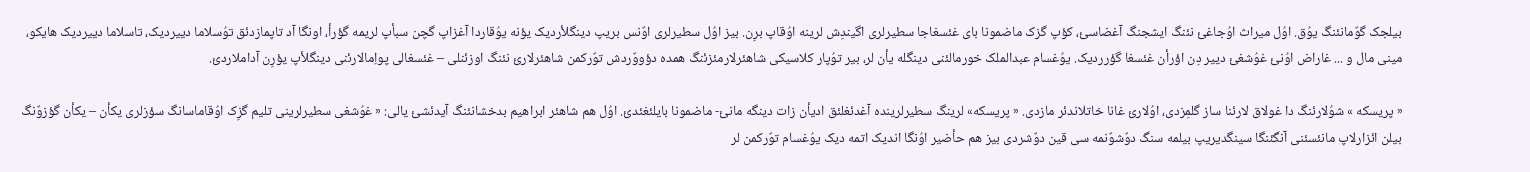بیلجک گوٌمانئنگ یوُق. اوُل میراث اوُجاغئ نئنگ ایشجنگ آغضاسئ، کؤپ گزک ماضمونا بای غئسغاجا سطیرلری اگیندِش لرینه اوُقاپ برِن. بیز اوُل سطیرلری اوٌنس بریپ دینگلأردیک یؤنه یوُقاردا آغزاپ گچن سبأپ لریمه گؤرأ، اونگا آد تاپمازدئق توُسلاما دییردیک، تاسلاما دییردیک هایکو، مینی مال و ... غاراض اوُنئ غوُشغئ دییر دِن اؤرأن غئسغا گؤرردیک. یوُغسام عبدالملک خورمالئنی دینگله یأن لر، بیر توُپار کلاسیکی شاهئرلارمئزئنگ همده دؤووٌردش توٌرکمن شاهئرلارئ نئنگ اوزئنلی – غئسغالی پواِمالارئنی دینگلأپ یؤرِن آداملاردئ.

« پریسکه » شوُلارئنگ دا غولاق لارئنا ساز گلمِزدی، اوُلارئ غانا خاتلاندئر مازدی. « پریسکه» لرینگ سطیرلرینده آغدئغلئق ادیأن زات دینگه مانئ- ماضمونا بایلئغئدئ. اوُل هم شاهئر ابراهیم بدخشانئنگ آیدئشئ یالی: « غوُشغی سطیرلرینی تلیم گزِک اوُقاماسانگ سؤزلری یکأن – یکأن گؤزوٌنگ بیلن ائزارلاپ مانئسئنی آنگئنگا سینگدیریپ بیلمه سنگ دوٌشوٌنمه سی قین دوٌشردی بیز هم حأضیر اوُنگا اندیک اتمه دیک یوُغسام توٌرکمن لر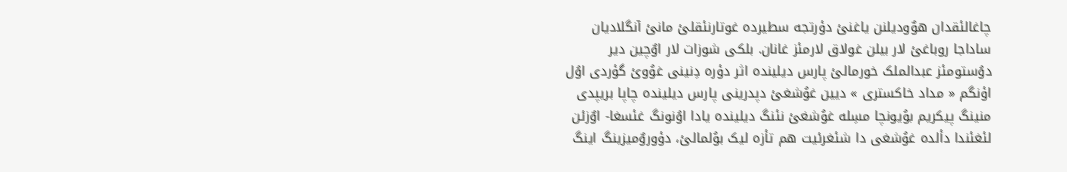چاغالئقدان هوٌودیلنن یاغنئ دؤرتجه سطیرده غوتارنئقلئ مانئ آنگلادیان ساداجا روباغئ لار بیلن غولاق لارمئز غانان. بلکی شوزات لار اوٌچین دیر دوُستومئز عبدالملک خورمالئ پارس دیلینده اثر دؤره دِنینی غوُوئ گؤردی اوُل اؤنگم « مداد خاکستری » دیین غوُشغئ دپدرینی پارس دیلینده چاپا بریپدی منینگ پیکریم بوُیونچا مسِله غوُشغئ نئنگ دیلینده یادا اوُنونگ غئسغا- اوٌزئن لئغئندا دألده غوُشغی دا شئغرئیت هم تأزه لیک بوُلمالئ، دؤوروٌمیزینگ اینگ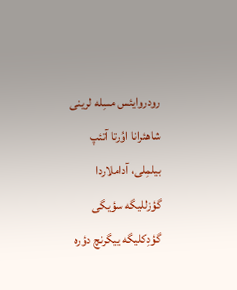رودروایئس مسِله لرینی شاهئرانا اوُرتا آتئپ بیلمِلی، آداملاردا گؤزللیگه سؤیگی گؤدِکلیگه ییگرنچ دؤره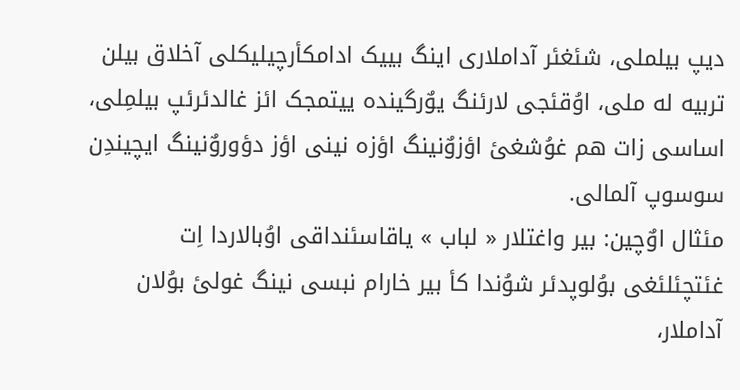دیپ بیلملی، شئغئر آداملاری اینگ بییک ادامکأرچیلیکلی آخلاق بیلن تربیه له ملی، اوُقئجی لارئنگ یوٌرگینده ییتمجک ائز غالدئرئپ بیلمِلی، اساسی زات هم غوُشغئ اؤزوٌنینگ اؤزه نینی اؤز دؤوروٌنینگ ایچیندِن سوسوپ آلمالی.
مئثال اوٌچین: بیر واغتلار « لباب » یاقاسئنداقی اوُبالاردا اِت غئتچئلئغی بوُلوپدئر شوُندا کأ بیر خارام نبسی نینگ غولئ بوُلان آداملار،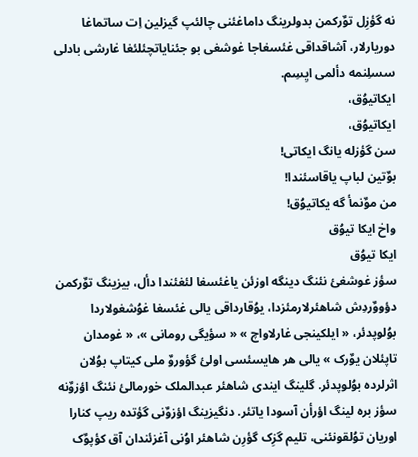نه گؤزِل توٌرکمن بدولرینگ داماغئنی چالئپ گیزلین اِت ساتماغا دوریارلار، آشاقداقی غئسغاجا غوشغی بو جئنایاتچئلئغا غارشی بادلی سسلِنمه دألمی ایِسِم.
ایکاتیوُق،
ایکاتیوُق،
سن گؤزله یانگ ایکاتی!
بوٌتین لباپ یاقاسئندا!
من موٌنمأ گه یکاتیوُق!
واخ ایکا تیوُق
ایکا تیوُق
سؤز غوشغئ نئنگ دینگه اوزئن یاغئسغا لئغئندا دأل، بیزینگ توٌرکمن دؤووٌردِش شاهئرلارمئزدا، یوُقارداقی یالی غئسغا غوُشغولاردا بوُلوپدئر، « ایلکینجی غارلاواچ » « سؤیگی رومانی »، « غومدان تاپئلان یوٌرک » یالی هر هایسئسی اولئ گؤوروٌ ملی کیتاپ بوُلان اثرلرده بوُلوپدئر. گلینگ ایندی شاهئر عبدالملک خورمالئ نئنگ اؤزوٌنه سؤز بره لینگ اؤرأن آسودا یاتئر. دنگیزینگ اؤزوٌنی گؤتده ریپ کنارا اوریان توُلقونئنی، تلیم گزِک گؤرِن شاهئر اوُنی آغزئندان آق کؤپوٌک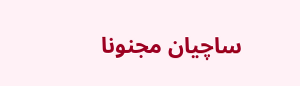ساچیان مجنونا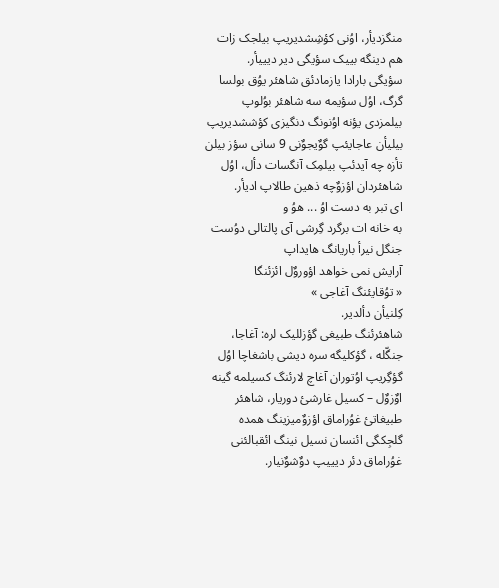منگزدیأر، اوُنی کؤشِشدیریپ بیلجک زات هم دینگه بییک سؤیگی دیر دیییأر.
سؤیگی بارادا یازمادئق شاهئر یوُق بولسا گرگ، اوُل سؤیمه سه شاهئر بوُلوپ بیلمزدی یؤنه اوُنونگ دنگیزی کؤششدیریپ بیلیأن عاجایئپ گوٌیجوٌنی 9 سانی سؤز بیلن تأزه چه آیدئپ بیلمِک آنگسات دأل، اوُل شاهئردان اؤزوٌچه ذهین طالاپ ادیأر.
ای تبر به دست اوُ ... هوُ و
به خانه ات برگرد گِرشی آی پالتالی دوُست
جنگل نیرأ باریانگ هایداپ
آرایش نمی خواهد اؤوروٌل ائزئنگا
« توُقایئنگ آغاجی »
کِلنیأن دألدیر.
شاهئرئنگ طبیغی گؤزللیک لره: آغاجا، جنگّله ، گؤکلیگه سره دیشی باشغاچا اوُل گؤگِریپ اوُتوران آغاچ لارئنگ کسیلمه گینه اوٌزوٌل – کسیل غارشئ دوریار، شاهئر طبیغاتئ غوُراماق اؤزوٌمیزینگ همده گلجِکگی ائنسان نسیل نینگ ائقبالئنی غوُراماق دئر دیییپ دوٌشوٌنیار.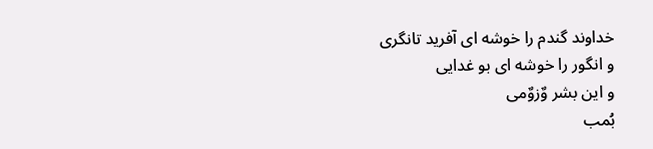خداوند گندم را خوشه ای آفرید تانگری
و انگور را خوشه ای بو غدایی
و این بشر وٌزوٌمی
بُمب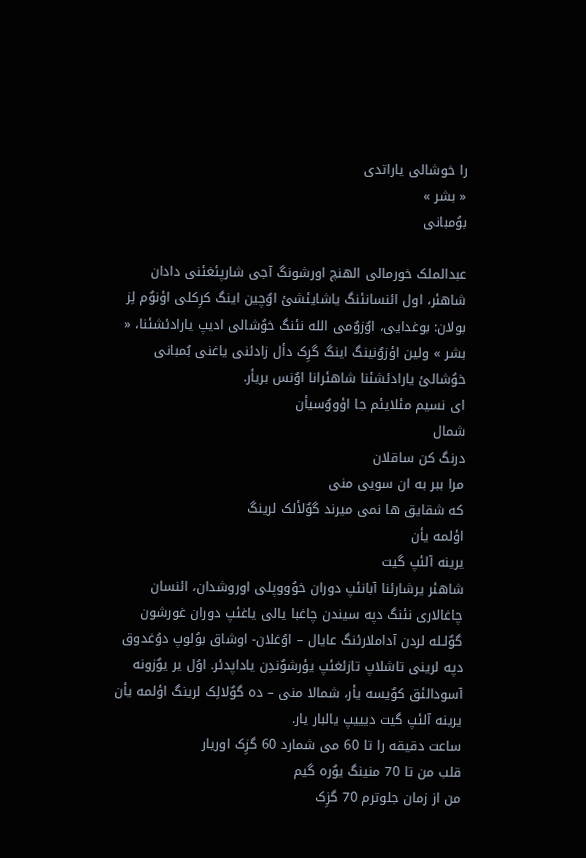را خوشالی یاراتدی
« بشر »
بوُمبانی

عبدالملک خورمالی الهنچ اورشونگ آجی شارپئغئنی دادان شاهئر، اول ائنسانئنگ یاشایئشئ اوٌچین اینگ کرِکلی اؤنوٌم لِز بولان: بوغدایی، اوٌزوٌمی الله نئنگ خوُشالی ادیپ یارادئشئنا، « بشر » ولین اؤزوٌنینگ اینگ گرِک دأل زادئنی یاغنی بُمبانی خوُشالئ یارادئشئنا شاهئرانا اوٌنس بریأر.
ای نسیم مئلایئم جا اؤووٌسیأن
شمال
درنگ کن ساقلان
مرا ببر به ان سویی منی
که شقایق ها نمی میرند گوٌلألک لرینگ
اؤلمه یأن
یرینه آلئپ گیت
شاهئر یرشارئنا آبانئپ دوران خوُووپلی اوروشدان، ائنسان چاغالاری نئنگ دپه سیندن چاغبا یالی یاغئپ دوران غورشون گوٌلـله لردن آداملارئنگ عایال – اوُغلان- اوشاق بوُلوپ دوُغدوق دپه لرینی تاشلاپ تازئغئپ یؤرشوٌندِن یاداپدئر. اوُل یر یوٌزونه آسودالئق کوٌیسه یأر، شمالا منی – ده گوٌلالِک لرینگ اؤلمه یأن یرینه آلئپ گیت دیییپ یالبار یار.
ساعت دقیقه را تا 60 می شمارد 60 گزِک اوریار
قلب من تا 70 منینگ یوٌره گیم
من از زمان جلوترم 70 گزِک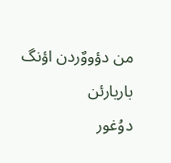من دؤووٌردن اؤنگ باریارئن
دوُغور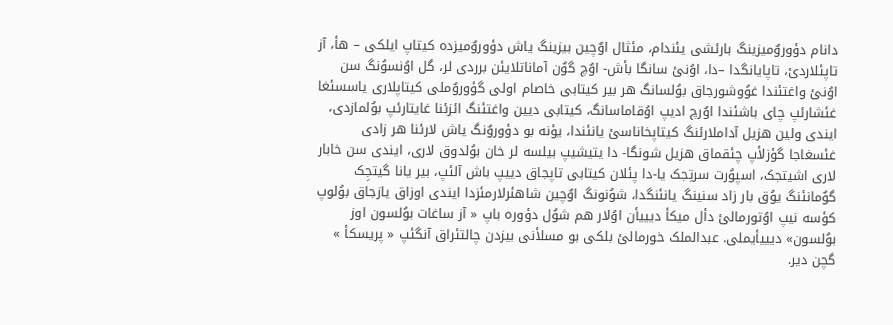دانام دؤوروٌمیزینگ بارئشی یئندام، مئثال اوٌچین بیزینگ یاش دؤوروٌمیزده کیتاپ ایلکی – هأ، آز تاپئلاردئ، تاپایانگدا –دا، اوُنئ سانگا بأش- اوٌچ گوٌن آماناتلایئن برردی لر، گل اوُنسوُنگ سن اوُنئ واغتئندا غوُوشورجاق بوُلسانگ هر بیر کیتابی خاصام اولی گؤوروٌملی کیتاپلاری یاسسئغا غئشارئپ چای باشئندا اوٌرچ ادیپ اوُقاماسانگ، کیتابی دیین واغتئنگ ائزئنا غایتارئپ بوُلمازدی، ایندی ولین هزیل آداملارئنگ کیتاپخاناسئ یانئندا، یؤنه بو دؤوروٌنگ یاش لارئنا هر زادی غئسغاجا گؤزلأپ چئقماق هزیل شونگا- دا یتیشیپ بیلسه لر خان بوُلدوق لاری، ایندی سن خابار لاری اشیتجک، اسپوُرت سرتِجک یا-دا پئلان کیتابی تاپجاق دییپ باش آلئپ، بیر یانا گیتجِک گوٌمانئنگ یوُق بار زاد سنینگ یانئنگدا، شوُنونگ اوٌچین شاهئرلارمئزدا ایندی اوزاق یازجاق بوُلوپ کؤسه نیپ اوُتورمالئ دأل میکأ دیییأن اوُلار هم شوُل دؤوره باپ « آز ساغات بوُلسون اوز بوُلسون» دیییأیملی. عبدالملک خورمالئ بلکی بو مسلأنی بیزدن چالتئراق آنگئپ « پریسکأ » گچن دیر.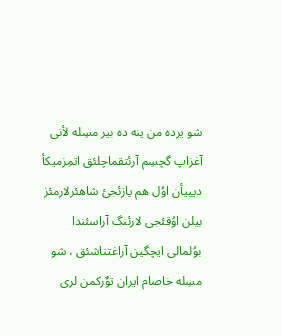شو یرده من ینه ده بیر مسِله لأنی آغزاپ گچسِم آرئتقماچلئق اتمِزمیکأ دیییأن اوُل هم یازئجئ شاهئرلارمئز بیلن اوُقئجی لارئنگ آراسئندا بوُلمالی ایچگین آراغتناشئق ، شو مسِله خاصام ایران توٌرکمن لری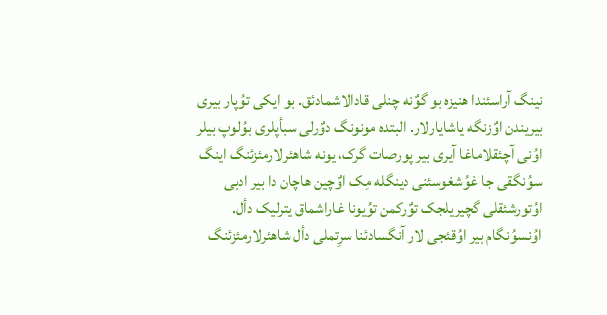نینگ آراسئندا هنیزه بو گوٌنه چنلی قادالاشمادئق. بو ایکی توُپار بیری بیریندن اوٌزنگه یاشایارلار. البتده مونونگ دوٌرلی سبأپلری بوُلوپ بیلر اوُنی آچئقلاماغا آیری بیر پورصات گرک، یونه شاهئرلارمئزئنگ اینگ سوُنگقی جا غوُشغوسئنی دینگله مِک اوٌچین هاچان دا بیر ادبی اوُتورشئقلی گچیریلجک توٌرکمن توُیونا غاراشماق یترلیک دأل. اوُنسوُنگام بیر اوُقئجی لار آنگسادئنا سرِتملی دأل شاهئرلارمئزئنگ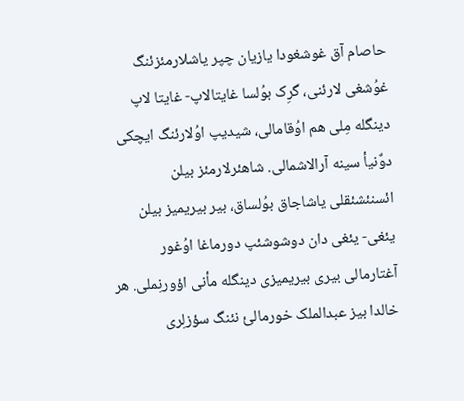حاصام آق غوشغودا یازیان چپر یاشلارمئزئنگ غوُشغی لارئنی، گرِک بوُلسا غایتالاپ- غایتا لاپ دینگله مِلی هم اوُقامالی، شیدیپ اوُلارئنگ ایچکی دوٌنیأ سینه آرالاشمالی. شاهئرلارمئز بیلن ائسنئشئقلی یاشاجاق بوُلساق، بیر بیریمیز بیلن یئغی- یئغی دان دوشوشئپ دورماغا اوُغور آغتارمالی بیری بیریمیزی دینگله مأنی اؤورنِملی. هر خالدا بیز عبدالملک خورمالئ نئنگ سؤزلِری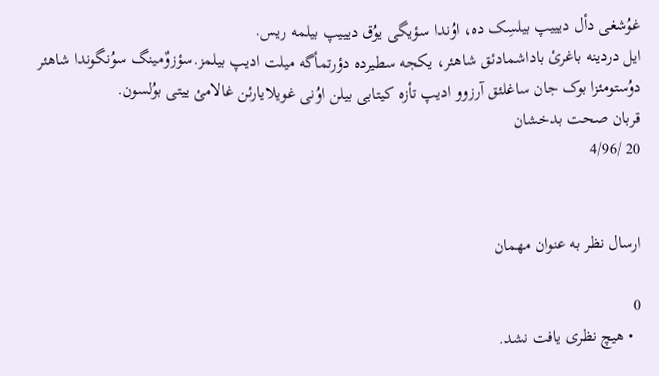غوُشغی دأل دیییپ بیلسِک ده، اوُندا سؤیگی یوُق دیییپ بیلمه ریس.
ایل دردینه باغرئ باداشمادئق شاهئر، یکجه سطیرده دؤرتمأگه میلت ادیپ بیلمز.سؤزوٌمینگ سوُنگوندا شاهئر دوُستومئزا بوک جان ساغلئق آرزوو ادیپ تأزه کیتابی بیلن اوُنی غویلایارئن غالامئ ییتی بوُلسون.
قربان صحت بدخشان
20 /4/96


ارسال نظر به عنوان مهمان

0
  • هیچ نظری یافت نشد.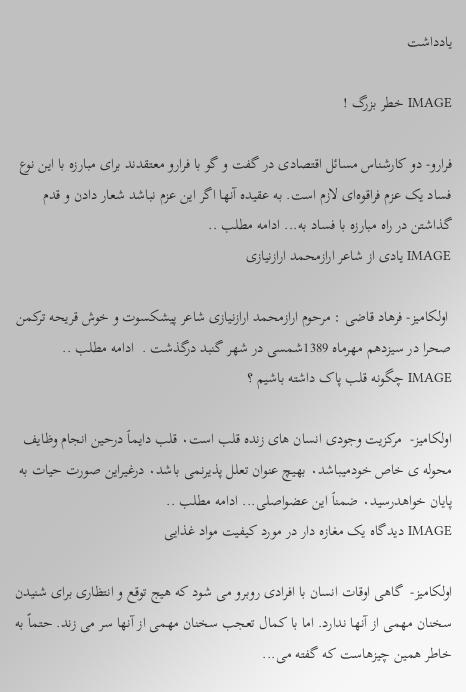یادداشت

IMAGE خطر بزرگ !

فرارو- دو کارشناس مسائل اقتصادی در گفت و گو با فرارو معتقدند برای مبارزه با این نوع فساد یک عزم فراقوه‌ای لازم است. به عقیده آنها اگر این عزم نباشد شعار دادن و قدم گذاشتن در راه مبارزه با فساد به... ادامه مطلب ..
IMAGE یادی از شاعر ارازمحمد ارازنیازی

 اولکامیز- فرهاد قاضی : مرحوم ارازمحمد ارازنیازی شاعر پیشکسوت و خوش قریحه ترکمن صحرا در سیزدهم مهرماه 1389شمسی در شهر گنبد درگذشت .  ادامه مطلب ..
IMAGE چگونه قلب پاک داشته باشیم ؟

اولکامیز-  مرکزیت وجودی انسان های زنده قلب است۰ قلب دایمٱ درحین انجام وظایف محوله ی خاص خودمیباشد۰ بهیچ عنوان تعلل پذیرنمی باشد۰ درغیراین صورت حیات به پایان خواهدرسید۰ ضمنٱ این عضواصلی... ادامه مطلب ..
IMAGE دیدگاه یک مغازه دار در مورد کیفیت مواد غذایی

اولکامیز-  گاهی اوقات انسان با افرادی روبرو می شود که هیج توقع و انتظاری برای شنیدن سخنان مهمی از آنها ندارد. اما با کمال تعجب سخنان مهمی از آنها سر می زند. حتماً به خاطر همین چیزهاست که گفته می...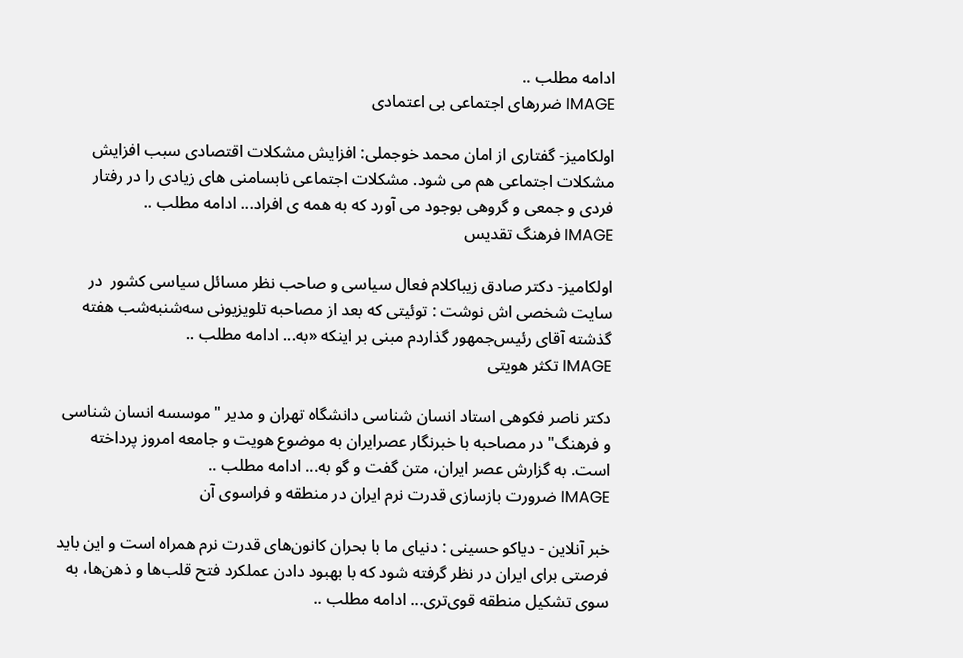ادامه مطلب ..
IMAGE ضررهای اجتماعی بی اعتمادی

اولکامیز- گفتاری از امان محمد خوجملی: افزایش مشکلات اقتصادی سبب افزایش مشکلات اجتماعی هم می شود. مشکلات اجتماعی نابسامنی های زیادی را در رفتار فردی و جمعی و گروهی بوجود می آورد که به همه ی افراد... ادامه مطلب ..
IMAGE فرهنگ تقدیس

اولکامیز- دکتر صادق زیباکلام فعال سیاسی و صاحب نظر مسائل سیاسی کشور  در سایت شخصی اش نوشت : توئیتی که بعد از مصاحبه تلویزیونی سه‌شنبه‌شب هفته گذشته آقای رئیس‌جمهور گذاردم مبنی بر اینکه «به... ادامه مطلب ..
IMAGE تکثر هویتی

دکتر ناصر فکوهی استاد انسان شناسی دانشگاه تهران و مدیر "موسسه انسان شناسی و فرهنگ" در مصاحبه با خبرنگار عصرایران به موضوع هویت و جامعه امروز پرداخته است. به گزارش عصر ایران، متن گفت و گو به... ادامه مطلب ..
IMAGE ضرورت بازسازی قدرت نرم ایران در منطقه و فراسوی آن

خبر آنلاین - دیاکو حسینی : دنیای ما با بحران کانون‌های قدرت نرم همراه است و این باید فرصتی برای ایران در نظر گرفته شود که با بهبود دادن عملکرد فتح قلب‌ها و ذهن‌ها، به سوی تشکیل منطقه قوی‌تری... ادامه مطلب ..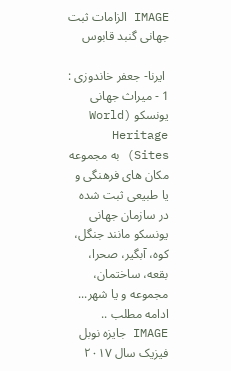IMAGE الزامات ثبت جهانی گنبد قابوس

 ایرنا- جعفر خاندوزی : 1 - میراث جهانی یونسکو (World Heritage Sites) به مجموعه‌ مکان ‌های فرهنگی و یا طبیعی ثبت‌ شده در سازمان جهانی یونسکو مانند جنگل، کوه، آبگیر، صحرا، بقعه، ساختمان، مجموعه و یا شهر... ادامه مطلب ..
IMAGE جایزه نوبل فیزیک سال ۲۰۱۷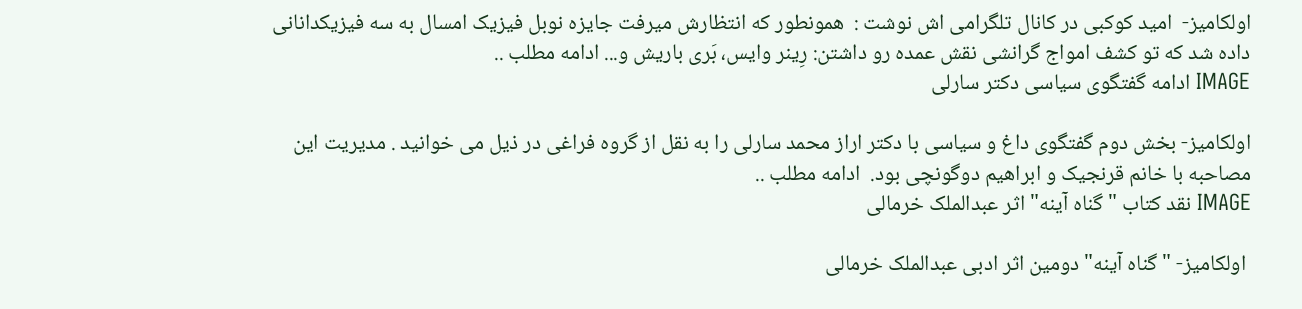اولکامیز-  امید کوکبی در کانال تلگرامی اش نوشت :  همونطور که انتظارش میرفت جایزه نوبل فیزیک امسال به سه فیزیکدانانی داده شد که تو کشف امواج گرانشی نقش عمده رو داشتن: رِینر وایس، بَری باریش و... ادامه مطلب ..
IMAGE ادامه گفتگوی سیاسی دکتر سارلی

اولکامیز- بخش دوم گفتگوی داغ و سیاسی با دکتر اراز محمد سارلی را به نقل از گروه فراغی در ذیل می خوانید . مدیریت این مصاحبه با خانم قرنجیک و ابراهیم دوگونچی بود.  ادامه مطلب ..
IMAGE نقد کتاب "گناه آینه" اثر عبدالملک خرمالی

 اولکامیز- "گناه آینه" دومین اثر ادبی عبدالملک خرمالی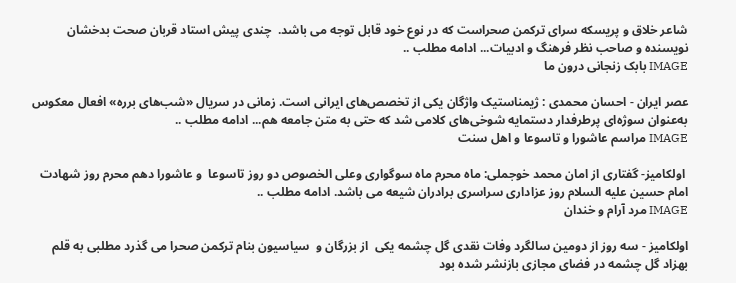شاعر خلاق و پریسکه سرای ترکمن صحراست که در نوع خود قابل توجه می باشد.  چندی پیش استاد قربان صحت بدخشان نویسنده و صاحب نظر فرهنگ و ادبیات... ادامه مطلب ..
IMAGE بابک زنجانی درون ما

عصر ایران - احسان محمدی : ژیمناستیک واژگان یکی از تخصص‌های ایرانی است. زمانی در سریال «شب‌های برره» افعال معکوس به‌عنوان سوژه‌ای پرطرفدار دستمایه شوخی‌های کلامی شد که حتی به متن جامعه هم... ادامه مطلب ..
IMAGE مراسم عاشورا و تاسوعا و اهل سنت

 اولکامیز- گفتاری از امان محمد خوجملی: ماه محرم ماه سوگواری وعلی الخصوص دو روز تاسوعا  و عاشورا دهم محرم روز شهادت امام حسین علیه السلام روز عزاداری سراسری برادران شیعه می باشد. ادامه مطلب ..
IMAGE مرد آرام و خندان

اولکامیز - سه روز از دومین سالگرد وفات نقدی گل چشمه یکی  از بزرگان و  سیاسیون بنام ترکمن صحرا می گذرد مطلبی به قلم بهزاد گل چشمه در فضای مجازی بازنشر شده بود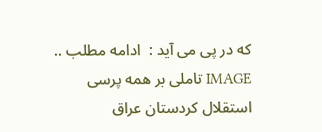که در پی می آید :  ادامه مطلب ..
IMAGE تاملی بر همه پرسی استقلال کردستان عراق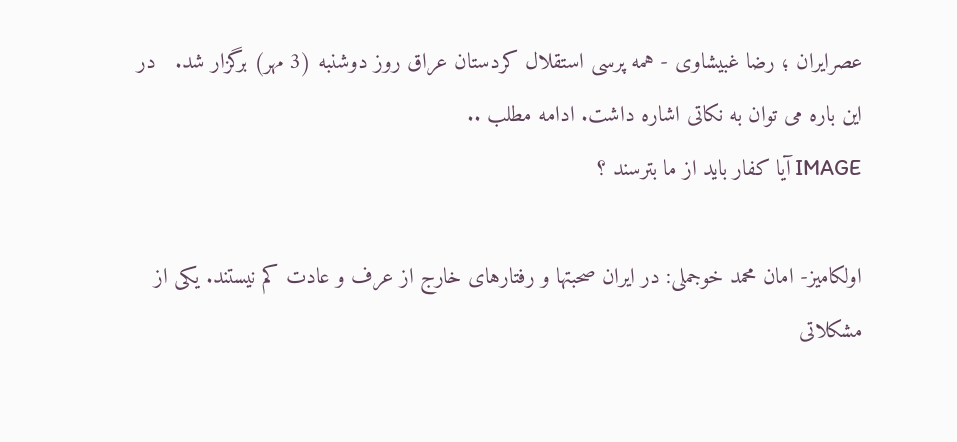عصرایران ؛ رضا غبیشاوی - همه پرسی استقلال کردستان عراق روز دوشنبه (3 مهر) برگزار شد.   در این باره می توان به نکاتی اشاره داشت. ادامه مطلب ..
IMAGE آیا کفار باید از ما بترسند ؟

اولکامیز- امان محمد خوجملی: در ایران صحبتها و رفتارهای خارج از عرف و عادت کم نیستند. یکی از مشکلاتی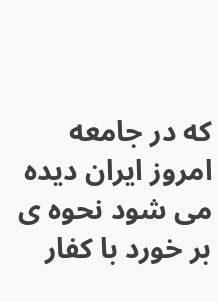که در جامعه امروز ایران دیده می شود نحوه ی بر خورد با کفار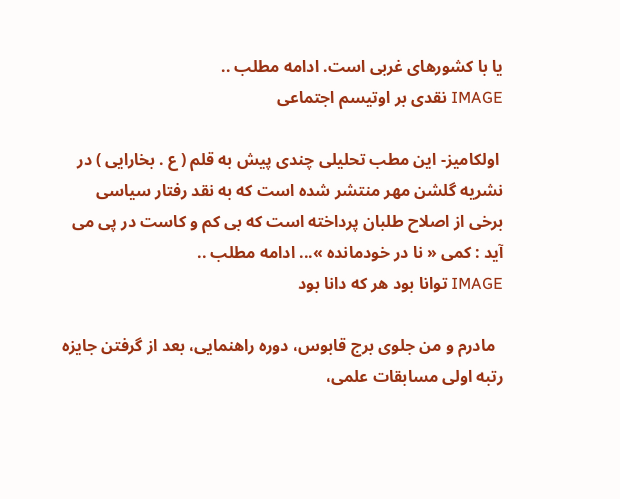یا با کشورهای غربی است. ادامه مطلب ..
IMAGE نقدی بر اوتیسم اجتماعی

 اولکامیز- این مطب تحلیلی چندی پیش به قلم ( ع . بخارایی ) در نشریه گلشن مهر منتشر شده است که به نقد رفتار سیاسی برخی از اصلاح طلبان پرداخته است که بی کم و کاست در پی می آید : کمی « نا در خودمانده »... ادامه مطلب ..
IMAGE توانا بود هر که دانا بود

  مادرم و من جلوی برج قابوس، دوره راهنمایی، بعد از گرفتن جایزه رتبه اولی مسابقات علمی،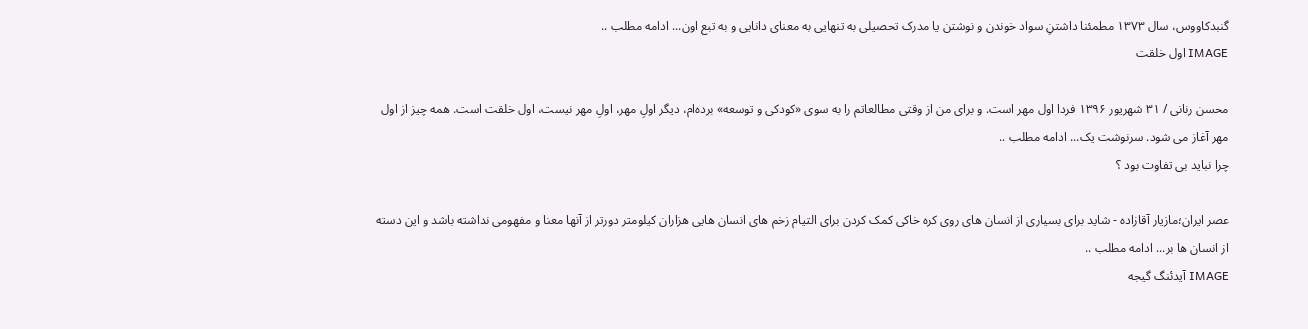گنبدکاووس، سال ۱۳۷۳ مطمئنا داشتنِ سواد خوندن و نوشتن یا مدرک تحصیلی به تنهایی به معنای دانایی و به تبع اون... ادامه مطلب ..
IMAGE اول خلقت

محسن رنانی / ۳۱ شهریور ۱۳۹۶ فردا اول مهر است. و برای من از وقتی مطالعاتم را به سوی «کودکی و توسعه» برده‌ام، دیگر اولِ مهر، اولِ مهر نیست، اول خلقت است. همه چیز از اول مهر آغاز می شود. سرنوشت یک... ادامه مطلب ..
چرا نباید بی تفاوت بود ؟

عصر ایران؛مازیار آقازاده - شاید برای بسیاری از انسان های روی کره خاکی کمک کردن برای التیام زخم های انسان هایی هزاران کیلومتر دورتر از آنها معنا و مفهومی نداشته باشد و این دسته از انسان ها بر... ادامه مطلب ..
IMAGE آیدئنگ گیجه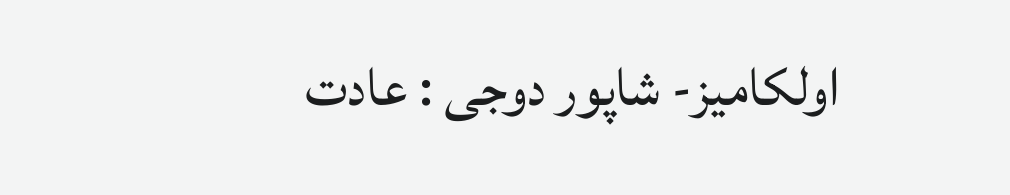اولکامیز- شاپور دوجی : عادت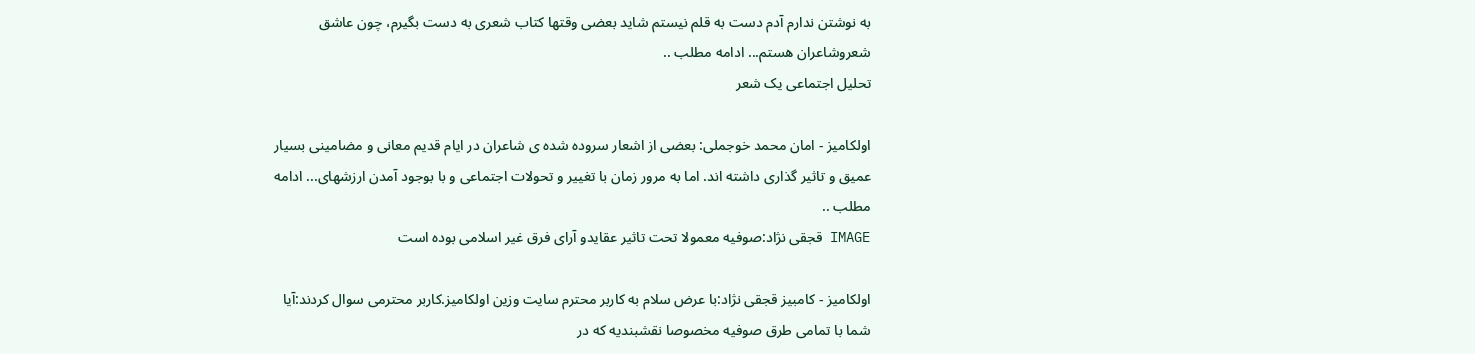به نوشتن ندارم آدم دست به قلم نیستم شاید بعضی وقتها کتاب شعری به دست بگیرم، چون عاشق شعروشاعران هستم... ادامه مطلب ..
تحلیل اجتماعی یک شعر

اولکامیز - امان محمد خوجملی: بعضی از اشعار سروده شده ی شاعران در ایام قدیم معانی و مضامینی بسیار عمیق و تاثیر گذاری داشته اند. اما به مرور زمان با تغییر و تحولات اجتماعی و با بوجود آمدن ارزشهای... ادامه مطلب ..
IMAGE قجقی نژاد:صوفیه معمولا تحت تاثیر عقایدو آرای فرق غیر اسلامی بوده است

اولکامیز - کامبیز قجقی نژاد:با عرض سلام به کاربر محترم سایت وزین اولکامیز.کاربر محترمی سوال کردند:آیا شما با تمامی طرق صوفیه مخصوصا نقشبندیه که در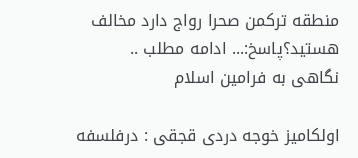منطقه ترکمن صحرا رواج دارد مخالف هستید؟پاسخ:... ادامه مطلب ..
نگاهی به فرامین اسلام

اولکامیز خوجه دردی قجقی : درفلسفه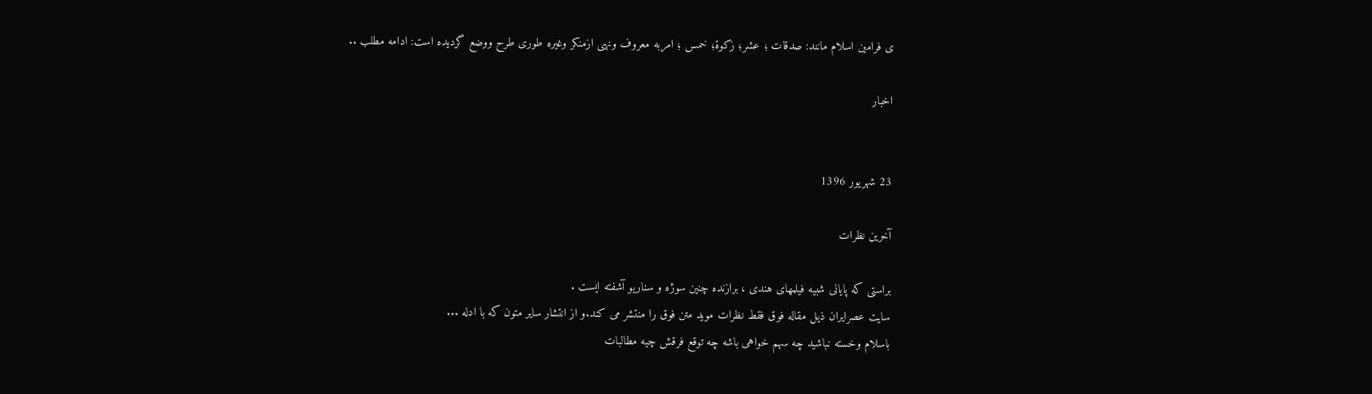ی فرامین اسلام مانند: صدقات ؛ عشر؛ زکوة؛ خمس ؛ امربه معروف ونهی ازمنکر وغیره طوری طرح ووضع گردیده است: ادامه مطلب ..

اخبار


23 شهریور 1396

آخرین نظرات

براستی که پایانی شبیه فیلمهای هندی ، برازنده چنین سوژه و سناریو آشفته ایست .
سایت عصرایران ذیل مقاله فوق فقط نظرات موید متن فوق را منتشر می کند.و از انتشار سایر متون که با ادله ...
باسلام وخسته نباشید چه سهم خواهی باشه چه توقع فرقش چیه مطالبات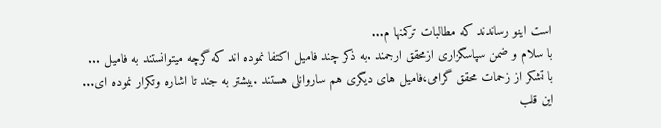است اینو رساندند که مطالبات ترکمنها م...
با سلام و ضمن سپاسگزاری ازمحقق ارجمند .به ذکر چند فامیل اکتفا نموده اند که گرچه میتوانستند به فامیل ...
با تشکر از زحمات محقق گرامی،فامیل های دیگری هم ساروانلی هستند .بیشتر به جند تا اشاره وتکرار نموده ای...
این قلب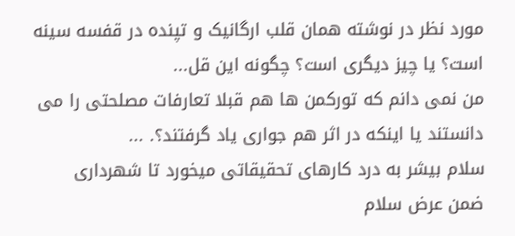مورد نظر در نوشته همان قلب ارگانیک و تپنده در قفسه سینه است؟ یا چیز دیگری است؟ چگونه این قل...
من نمی دانم که تورکمن ها هم قبلا تعارفات مصلحتی را می دانستند یا اینکه در اثر هم جواری یاد گرفتند؟. ...
سلام بیشر به درد کارهای تحقیقاتی میخورد تا شهرداری
ضمن عرض سلام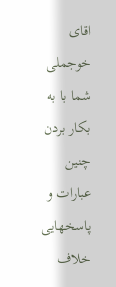اقای خوجملی شما با به بکار بردن چنین عبارات و پاسخهایی خلاف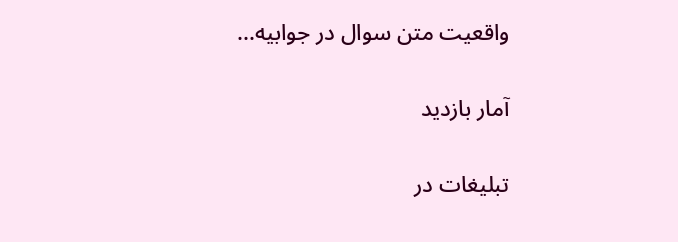واقعیت متن سوال در جوابیه...

آمار بازدید

تبلیغات در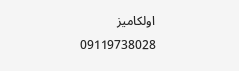اولکامیز
09119738028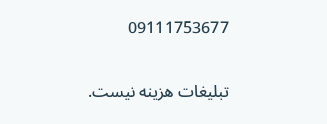09111753677

تبلیغات هزینه نیست.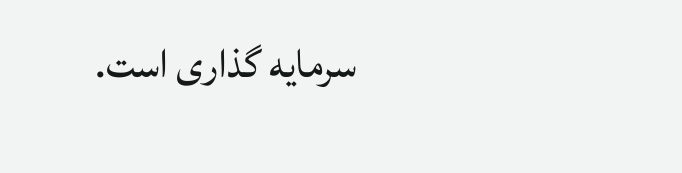سرمایه گذاری است.